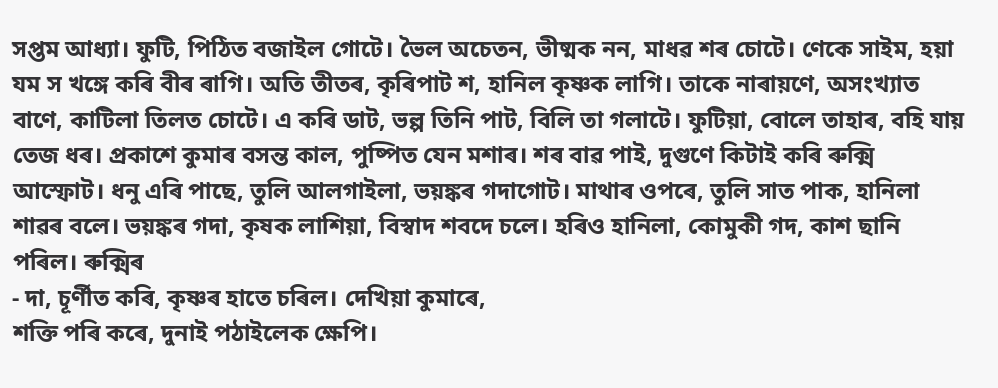সপ্তম আধ্যা। ফুটি, পিঠিত বজাইল গোটে। ভৈল অচেতন, ভীষ্মক নন, মাধৱ শৰ চোটে। ণেকে সাইম, হয়া যম স খঙ্গে কৰি বীৰ ৰাগি। অতি তীতৰ, কৃৰিপাট শ, হানিল কৃষ্ণক লাগি। তাকে নাৰায়ণে, অসংখ্যাত বাণে, কাটিলা তিলত চোটে। এ কৰি ডাট, ভল্প তিনি পাট, বিলি তা গলাটে। ফুটিয়া, বোলে তাহাৰ, বহি যায় তেজ ধৰ। প্ৰকাশে কুমাৰ বসন্ত কাল, পুষ্পিত যেন মশাৰ। শৰ বাৱ পাই, দুগুণে কিটাই কৰি ৰুক্মি আস্ফোট। ধনু এৰি পাছে, তুলি আলগাইলা, ভয়ঙ্কৰ গদাগোট। মাথাৰ ওপৰে, তুলি সাত পাক, হানিলা শাৱৰ বলে। ভয়ঙ্কৰ গদা, কৃষক লাশিয়া, বিস্বাদ শবদে চলে। হৰিও হানিলা, কোমুকী গদ, কাশ ছানি পৰিল। ৰুক্মিৰ
- দা, চূৰ্ণীত কৰি, কৃষ্ণৰ হাতে চৰিল। দেখিয়া কুমাৰে,
শক্তি পৰি কৰে, দুনাই পঠাইলেক ক্ষেপি।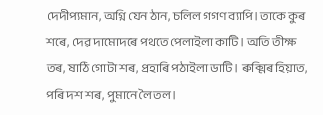দেদীপ্যমান, অগ্নি যেন ঠান, চলিল গগণ ব্যাপি। তাকে কুৰ শৰে, দেৱ দামোদৰে পথতে পেলাইলা কাটি। অতি তীক্ষ তৰ, ষাঠি গোটা শৰ, প্ৰহাৰি পঠাইলা ডাটি। ৰুক্মিৰ হিয়াত, পৰি দশ শৰ, পুমানে লৈ তল।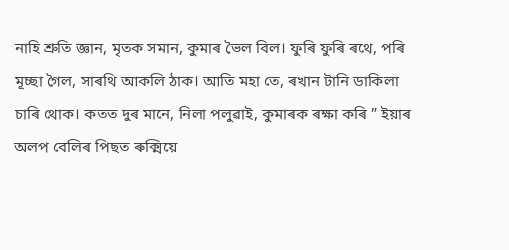নাহি শ্ৰুতি জ্ঞান, মৃতক সমান, কুমাৰ ভৈল বিল। ফুৰি ফুৰি ৰথে, পৰি মূচ্ছা গৈল, সাৰথি আকলি ঠাক। আতি মহা তে, ৰখান টানি ডাকিলা চাৰি থোক। কতত দুৰ মানে, নিলা পলুৱাই, কুমাৰক ৰক্ষা কৰি ” ইয়াৰ অলপ বেলিৰ পিছত ৰুক্মিয়ে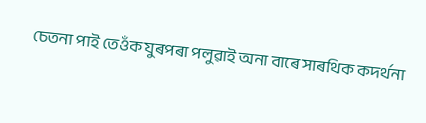চেতনা পাই তেওঁক যুৰপৰা পলুৱাই অনা বাৰে সাৰথিক কদৰ্থনা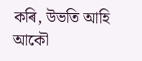কৰি, উভতি আহি আকৌ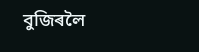বুজিৰলৈ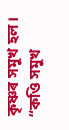কৃষ্ণৰ সমুখ হল। “কওি সমুখ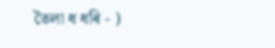তৈলা ধ ধৰি - )